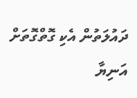ދައުލަތުން އެކި ގޮތްގޮތަށް އަނިޔާ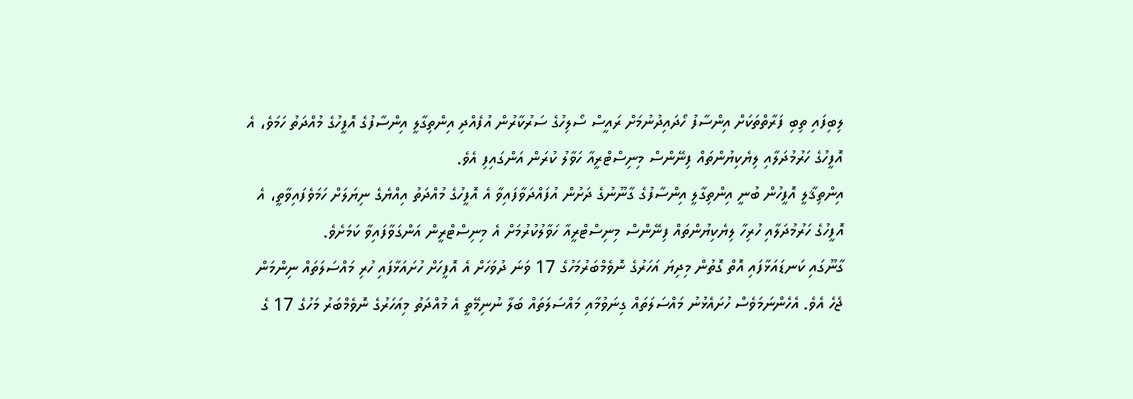ލިބިފައި ތިބި ފަރާތްތަކަށް އިންސާފު ހޯދައިދުނުމަށް ރައީސް ސޯލިހުގެ ސަރުކާރުން އުފެއްދި އިންތިގާލީ އިންސާފުގެ އޮފީހުގެ މުއްދަތު ހަމަވެ، އެ އޮފީހުގެ ހަރުމުދަލާއި ލިޔެކިޔުންތައް ފިނޭންސް މިނިސްޓްރީއާ ހަވާލު ކުރަން އަންގައިފި އެވެ.
އިންތިޤާލީ އޮފީހުން ބުނީ އިންތިގާލީ އިންސާފުގެ ގާނޫނުގެ ދަށުން އުފައްދަވާފައިވާ އެ އޮފީހުގެ މުއްދަތު އިއްޔެގެ ނިޔަލަށް ހަމަވެފައިވާތީ، އެ އޮފީހުގެ ހަރުމުދަލާއި ހުރިހާ ލިޔެކިޔުންތައް ފިނޭންސް މިނިސްޓްރީއާ ހަވާލުކުރުމަށް އެ މިނިސްޓްރީން އަންގަވާފައިވާ ކަމަށެވެ.
ގާނޫގައި ކަނޑައަޅާފައި އޮތް ގޮތުން މިދިޔަ އަހަރުގެ ނޮވެމްބަރުމަހުގެ 17 ވަނަ ދުވަހަށް އެ އޮފީހަށް ހުށައަޅާފައި ހުރި މައްސަލަތައް ނިންމަން ޖެހެ އެވެ. އެހެންނަމަވެސް ހުށައެޅުނު މައްސަލަތައް ގިނަވުމާއި މައްސަލަތައް ބަލާ ނުނިމޭތީ އެ މުއްދަތު މިއަހަރުގެ ނޮވެމްބަރު މަހުގެ 17 ގެ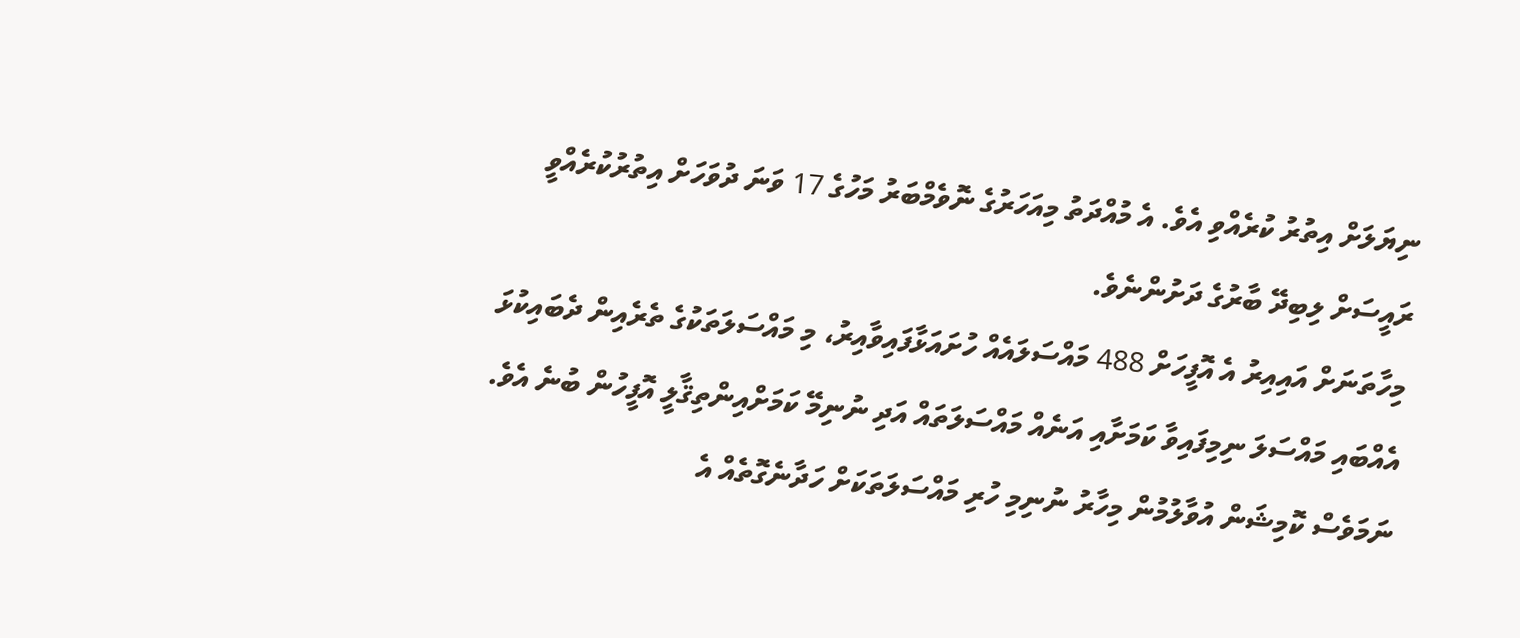ނިޔަލަށް އިތުރު ކުރެއްވި އެވެ. އެ މުއްދަތު މިއަހަރުގެ ނޮވެމްބަރު މަހުގެ 17 ވަނަ ދުވަހަށް އިތުރުކުރެއްވީ ރައީސަށް ލިބިދޭ ބާރުގެ ދަށުންނެވެ.
މިހާތަނަށް އައިއިރު އެ އޮފީހަށް 488 މައްސަލައެއް ހުށައަޅާފައިވާއިރު، މި މައްސަލަތަކުގެ ތެރެއިން ދެބައިކުޅަ އެއްބައި މައްސަލަ ނިމިފައިވާ ކަމަށާއި އަނެއް މައްސަލަތައް އަދި ނުނިމޭ ކަމަށްއިންތިޤާލީ އޮފީހުން ބުނެ އެވެ. ނަމަވެސް ކޮމިޝަން އުވާލުމުން މިހާރު ނުނިމި ހުރި މައްސަލަތަކަށް ހަދާނެގޮތެއް އެ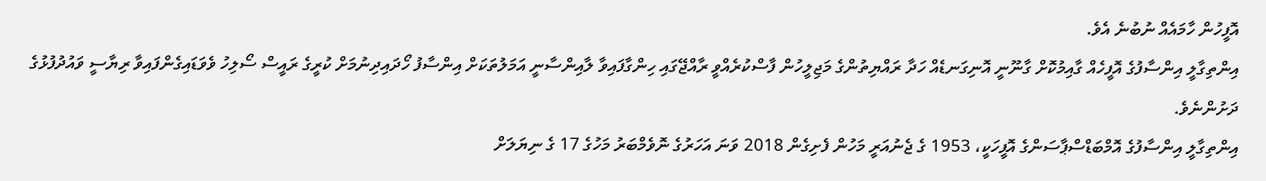އޮފީހުން ހާމައެއް ނުބުނެ އެވެ.
އިންތިގާލީ އިންސާފުގެ އޮފީހެއް ގާއިމުކޮށް ގާނޫނީ އޮނިގަނޑެއް ހަދާ ރައްޔިތުންގެ މަޖިލީހުން ފާސްކުރެއްވީ ރާއްޖޭގައި ހިންގާފައިވާ ލާއިންސާނީ އަމަލުތަކަށް އިންސާފު ހޯދައިދިނުމަށް ކުރީގެ ރައީސް ސޯލިހު ވެވަޑައިގެންފައިވާ ރިޔާސީ ވައުދުފުޅުގެ ދަށުންނެވެ.
އިންތިގާލީ އިންސާފުގެ އޮމްބަޑްސްޕާސަންގެ އޮފީހަކީ، 1953 ގެ ޖެނުއަރީ މަހުން ފެށިގެން 2018 ވަނަ އަހަރުގެ ނޮވެމްބަރު މަހުގެ 17 ގެ ނިޔަލަށް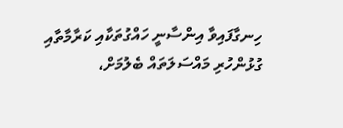ހިނގާފައިވާ އިންސާނީ ހައްގުތަކާއި ކަރާމާތާއި ގުޅުންހުރި މައްސަލަތައް ބެލުމަށް،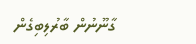ގާނޫނުން ބާރުލިބިގެން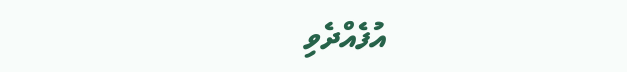އުފެއްދެވި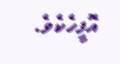އޮފީހެކެވެ.